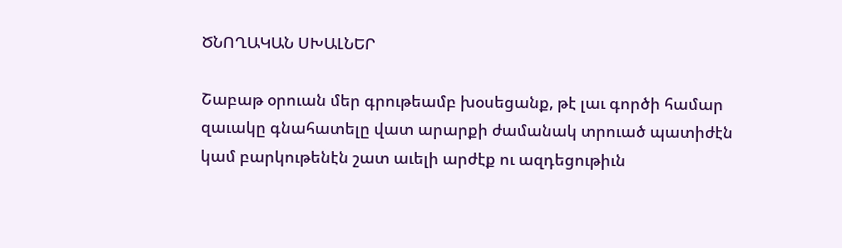ԾՆՈՂԱԿԱՆ ՍԽԱԼՆԵՐ

Շաբաթ օրուան մեր գրութեամբ խօսեցանք, թէ լաւ գործի համար զաւակը գնահատելը վատ արարքի ժամանակ տրուած պատիժէն կամ բարկութենէն շատ աւելի արժէք ու ազդեցութիւն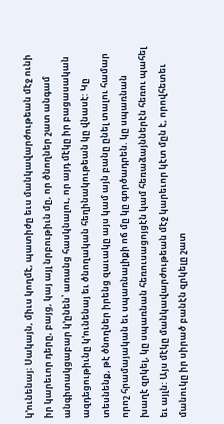կ՚ունենայ։ Սակայն, միւս կողմէ, պատիժը եւս մանկավարժութեան մէջ ունի իր կարեւոր դերը, բայց, կայ այլ նրբութիւն մը, որ ծնողներ շատ անգամ անգիտակցաբար կ՚ընեն՝ առանց հասկնալու, որ այդ մէկը իր բացասական ազդեցութիւնը կ՚ունենայ եւ ծնողական հեղինակութեան կը վնասէ: Կը տեսնենք, թէ ծնողներ իրենց զաւակը այս կամ այն բանը ընել տալու համար որոշ հրամայական եւ սպառնալիքի ոճ մը կը գործադրեն. կը սպառնան խաղէ զրկել, կը սպառնան հեռուսացոյցէն կամ հեռաձայններէն հեռու պահել եւ այլն: Այս մէկը մանկավարժութեան մէջ կարեւոր կէտ մըն է, որովհետեւ մանուկը իր սիրած բանէն զրկելը շատ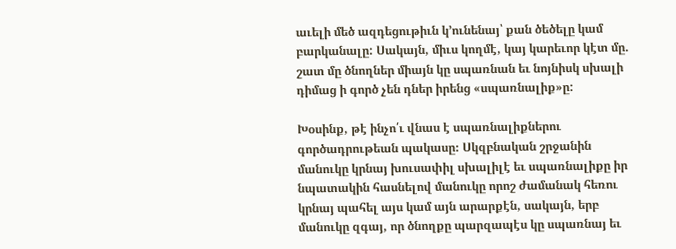աւելի մեծ ազդեցութիւն կ՚ունենայ՝ քան ծեծելը կամ բարկանալը: Սակայն, միւս կողմէ, կայ կարեւոր կէտ մը. շատ մը ծնողներ միայն կը սպառնան եւ նոյնիսկ սխալի դիմաց ի գործ չեն դներ իրենց «սպառնալիք»ը:

Խօսինք, թէ ինչո՛ւ վնաս է սպառնալիքներու գործադրութեան պակասը։ Սկզբնական շրջանին մանուկը կրնայ խուսափիլ սխալիլէ եւ սպառնալիքը իր նպատակին հասնելով մանուկը որոշ ժամանակ հեռու կրնայ պահել այս կամ այն արարքէն, սակայն, երբ մանուկը զգայ, որ ծնողքը պարզապէս կը սպառնայ եւ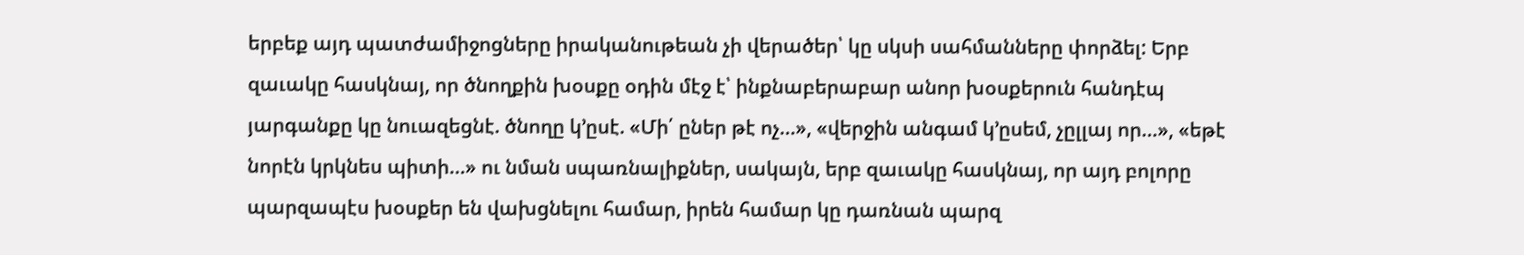երբեք այդ պատժամիջոցները իրականութեան չի վերածեր՝ կը սկսի սահմանները փորձել: Երբ զաւակը հասկնայ, որ ծնողքին խօսքը օդին մէջ է՝ ինքնաբերաբար անոր խօսքերուն հանդէպ յարգանքը կը նուազեցնէ. ծնողը կ՚ըսէ. «Մի՛ ըներ թէ ոչ…», «վերջին անգամ կ՚ըսեմ, չըլլայ որ…», «եթէ նորէն կրկնես պիտի…» ու նման սպառնալիքներ, սակայն, երբ զաւակը հասկնայ, որ այդ բոլորը պարզապէս խօսքեր են վախցնելու համար, իրեն համար կը դառնան պարզ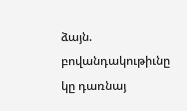ձայն. բովանդակութիւնը կը դառնայ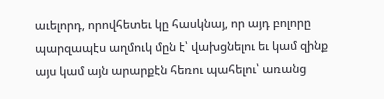աւելորդ, որովհետեւ կը հասկնայ, որ այդ բոլորը պարզապէս աղմուկ մըն է՝ վախցնելու եւ կամ զինք այս կամ այն արարքէն հեռու պահելու՝ առանց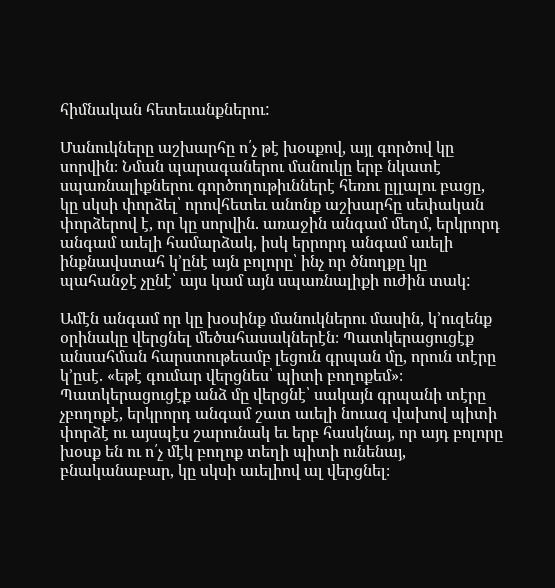հիմնական հետեւանքներու:

Մանուկները աշխարհը ո՛չ թէ խօսքով, այլ գործով կը սորվին։ Նման պարագաներու մանուկը երբ նկատէ սպառնալիքներու գործողութիւններէ հեռու ըլլալու բացը, կը սկսի փորձել՝ որովհետեւ անոնք աշխարհը սեփական փորձերով է, որ կը սորվին. առաջին անգամ մեղմ, երկրորդ անգամ աւելի համարձակ, իսկ երրորդ անգամ աւելի ինքնավստահ կ՚ընէ այն բոլորը՝ ինչ որ ծնողքը կը պահանջէ չընէ՝ այս կամ այն սպառնալիքի ուժին տակ:

Ամէն անգամ որ կը խօսինք մանուկներու մասին, կ՚ուզենք օրինակը վերցնել մեծահասակներէն։ Պատկերացուցէք անսահման հարստութեամբ լեցուն գրպան մը, որուն տէրը կ՚ըսէ. «եթէ գումար վերցնես՝ պիտի բողոքեմ»։ Պատկերացուցէք անձ մը վերցնէ՝ սակայն գրպանի տէրը չբողոքէ, երկրորդ անգամ շատ աւելի նուազ վախով պիտի փորձէ ու այսպէս շարունակ եւ երբ հասկնայ, որ այդ բոլորը խօսք են ու ո՛չ մէկ բողոք տեղի պիտի ունենայ, բնականաբար, կը սկսի աւելիով ալ վերցնել։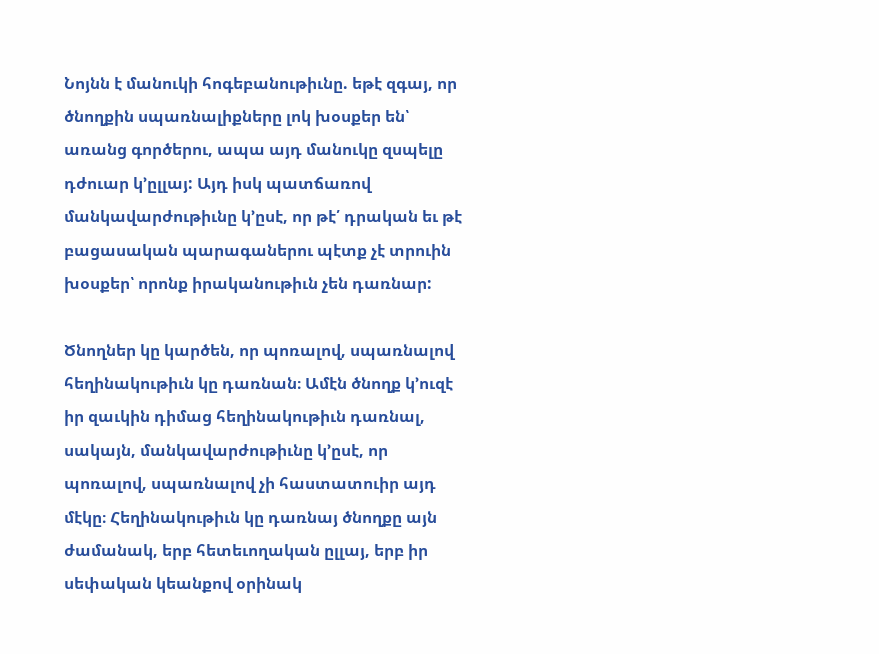Նոյնն է մանուկի հոգեբանութիւնը. եթէ զգայ, որ ծնողքին սպառնալիքները լոկ խօսքեր են՝ առանց գործերու, ապա այդ մանուկը զսպելը դժուար կ՚ըլլայ: Այդ իսկ պատճառով մանկավարժութիւնը կ՚ըսէ, որ թէ՛ դրական եւ թէ բացասական պարագաներու պէտք չէ տրուին խօսքեր՝ որոնք իրականութիւն չեն դառնար:

Ծնողներ կը կարծեն, որ պոռալով, սպառնալով հեղինակութիւն կը դառնան։ Ամէն ծնողք կ՚ուզէ իր զաւկին դիմաց հեղինակութիւն դառնալ, սակայն, մանկավարժութիւնը կ՚ըսէ, որ պոռալով, սպառնալով չի հաստատուիր այդ մէկը։ Հեղինակութիւն կը դառնայ ծնողքը այն ժամանակ, երբ հետեւողական ըլլայ, երբ իր սեփական կեանքով օրինակ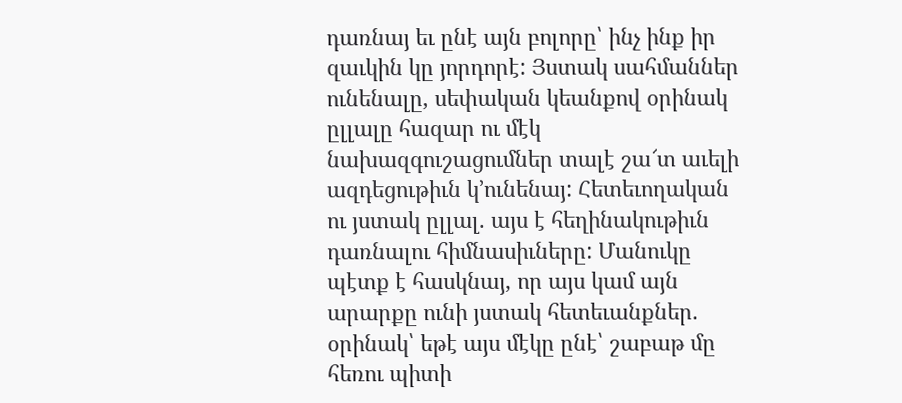դառնայ եւ ընէ այն բոլորը՝ ինչ ինք իր զաւկին կը յորդորէ: Յստակ սահմաններ ունենալը, սեփական կեանքով օրինակ ըլլալը հազար ու մէկ նախազգուշացումներ տալէ շա՜տ աւելի ազդեցութիւն կ՚ունենայ: Հետեւողական ու յստակ ըլլալ. այս է հեղինակութիւն դառնալու հիմնասիւները: Մանուկը պէտք է հասկնայ, որ այս կամ այն արարքը ունի յստակ հետեւանքներ. օրինակ՝ եթէ այս մէկը ընէ՝ շաբաթ մը հեռու պիտի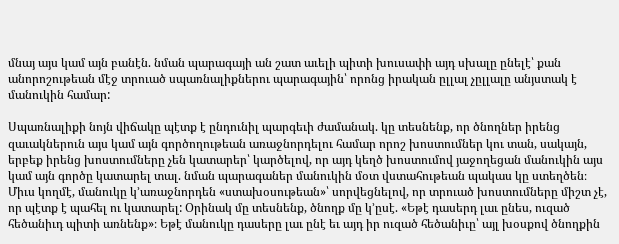մնայ այս կամ այն բանէն. նման պարագայի ան շատ աւելի պիտի խուսափի այդ սխալը ընելէ՝ քան անորոշութեան մէջ տրուած սպառնալիքներու պարագային՝ որոնց իրական ըլլալ չըլլալը անյստակ է մանուկին համար:

Սպառնալիքի նոյն վիճակը պէտք է ընդունիլ պարգեւի ժամանակ. կը տեսնենք, որ ծնողներ իրենց զաւակներուն այս կամ այն գործողութեան առաջնորդելու համար որոշ խոստումներ կու տան, սակայն, երբեք իրենց խոստումները չեն կատարեր՝ կարծելով, որ այդ կեղծ խոստումով յաջողեցան մանուկին այս կամ այն գործը կատարել տալ. նման պարագաներ մանուկին մօտ վստահութեան պակաս կը ստեղծեն։ Միւս կողմէ, մանուկը կ՚առաջնորդեն «ստախօսութեան»՝ սորվեցնելով, որ տրուած խոստումները միշտ չէ, որ պէտք է պահել ու կատարել: Օրինակ մը տեսնենք, ծնողք մը կ՚ըսէ. «Եթէ դասերդ լաւ ընես, ուզած հեծանիւդ պիտի առնենք»։ Եթէ մանուկը դասերը լաւ ընէ եւ այդ իր ուզած հեծանիւը՝ այլ խօսքով ծնողքին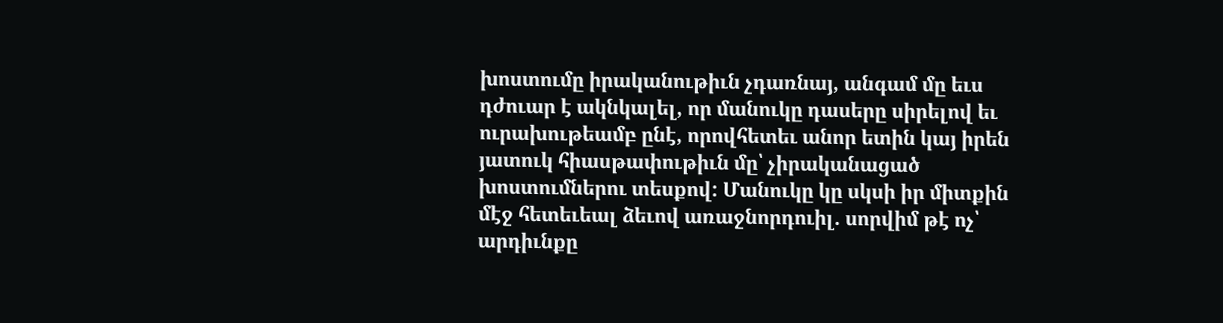խոստումը իրականութիւն չդառնայ, անգամ մը եւս դժուար է ակնկալել, որ մանուկը դասերը սիրելով եւ ուրախութեամբ ընէ, որովհետեւ անոր ետին կայ իրեն յատուկ հիասթափութիւն մը՝ չիրականացած խոստումներու տեսքով: Մանուկը կը սկսի իր միտքին մէջ հետեւեալ ձեւով առաջնորդուիլ. սորվիմ թէ ոչ՝ արդիւնքը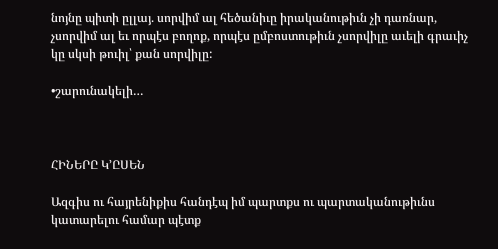նոյնը պիտի ըլլայ. սորվիմ ալ հեծանիւը իրականութիւն չի դառնար, չսորվիմ ալ եւ որպէս բողոք, որպէս ըմբոստութիւն չսորվիլը աւելի գրաւիչ կը սկսի թուիլ՝ քան սորվիլը:

•շարունակելի…



ՀԻՆԵՐԸ Կ՚ԸՍԵՆ

Ազգիս ու հայրենիքիս հանդէպ իմ պարտքս ու պարտականութիւնս կատարելու համար պէտք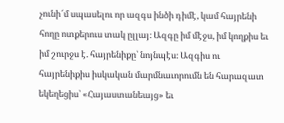չունի՜մ սպասելու որ ազգս ինծի դիմէ, կամ հայրենի հողը ոտքերուս տակ ըլլայ։ Ազգը իմ մէջս, իմ կողքիս եւ իմ շուրջս է. հայրենիքը՝ նոյնպէս։ Ազգիս ու հայրենիքիս իսկական մարմնաւորումն են հարազատ եկեղեցիս՝ «Հայաստանեայց» եւ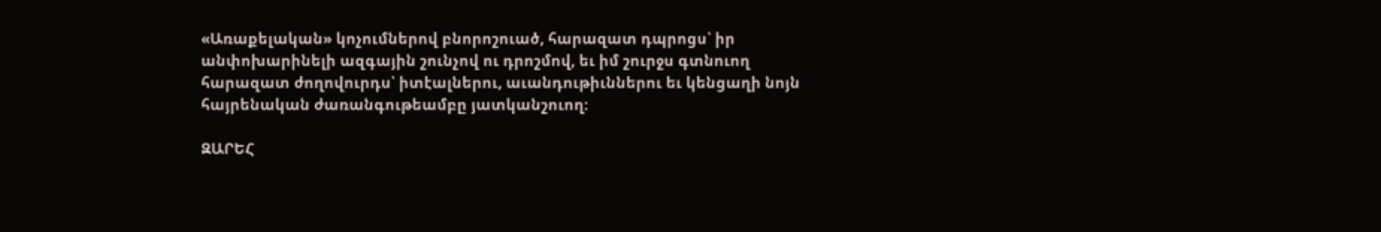«Առաքելական» կոչումներով բնորոշուած, հարազատ դպրոցս՝ իր անփոխարինելի ազգային շունչով ու դրոշմով, եւ իմ շուրջս գտնուող հարազատ ժողովուրդս՝ իտէալներու, աւանդութիւններու եւ կենցաղի նոյն հայրենական ժառանգութեամբը յատկանշուող:

ԶԱՐԵՀ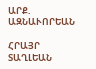ԱՐՔ. ԱԶՆԱՒՈՐԵԱՆ

ՀՐԱՅՐ ՏԱՂԼԵԱՆ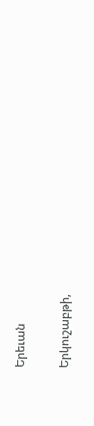Երեւան

Երկուշաբթի,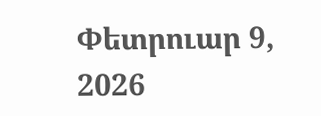Փետրուար 9, 2026